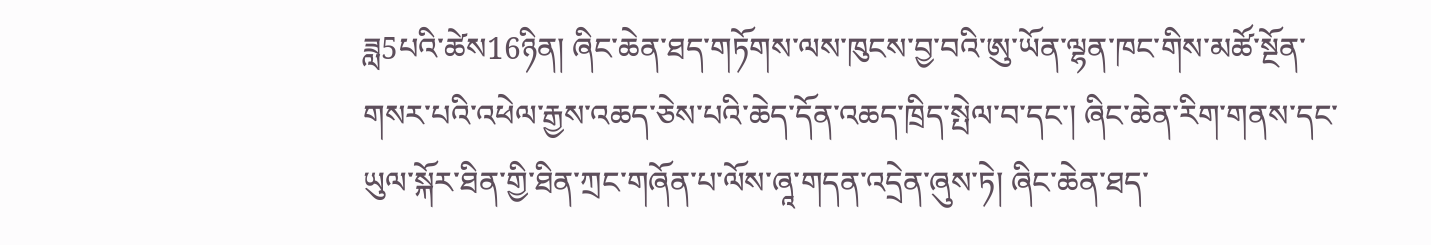ཟླ5པའི་ཚེས16ཉིན། ཞིང་ཆེན་ཐད་གཏོགས་ལས་ཁུངས་བྱ་བའི་ཨུ་ཡོན་ལྷན་ཁང་གིས་མཚོ་སྔོན་གསར་པའི་འཕེལ་རྒྱས་འཆད་ཅེས་པའི་ཆེད་དོན་འཆད་ཁྲིད་སྤེལ་བ་དང་། ཞིང་ཆེན་རིག་གནས་དང་ཡུལ་སྐོར་ཐིན་གྱི་ཐིན་ཀྲང་གཞོན་པ་ལོས་ཞཱ་གདན་འདྲེན་ཞུས་ཏེ། ཞིང་ཆེན་ཐད་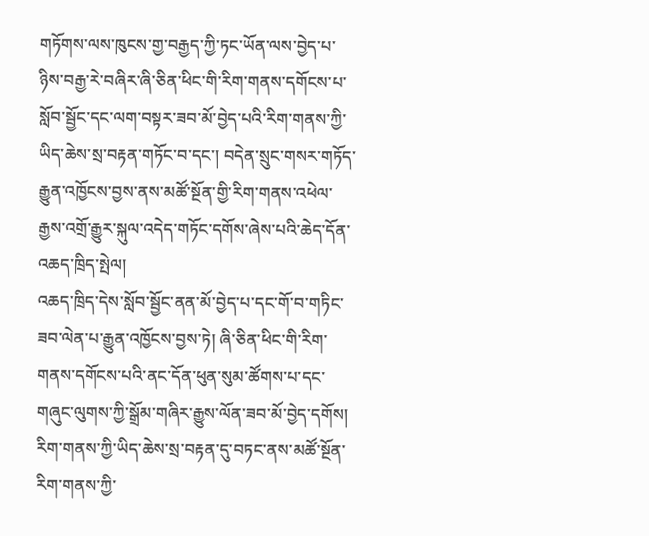གཏོགས་ལས་ཁུངས་གྱ་བརྒྱད་ཀྱི་ཏང་ཡོན་ལས་བྱེད་པ་ཉིས་བརྒྱ་རེ་བཞིར་ཞི་ཅིན་ཕིང་གི་རིག་གནས་དགོངས་པ་སློབ་སྦྱོང་དང་ལག་བསྟར་ཟབ་མོ་བྱེད་པའི་རིག་གནས་ཀྱི་ཡིད་ཆེས་སྲ་བརྟན་གཏོང་བ་དང་། བདེན་སྲུང་གསར་གཏོད་རྒྱུན་འཁྱོངས་བྱས་ནས་མཚོ་སྔོན་གྱི་རིག་གནས་འཕེལ་རྒྱས་འགྲོ་རྒྱུར་སྐུལ་འདེད་གཏོང་དགོས་ཞེས་པའི་ཆེད་དོན་འཆད་ཁྲིད་སྤེལ།
འཆད་ཁྲིད་དེས་སློབ་སྦྱོང་ནན་མོ་བྱེད་པ་དང་གོ་བ་གཏིང་ཟབ་ལེན་པ་རྒྱུན་འཁྱོངས་བྱས་ཏེ། ཞི་ཅིན་ཕིང་གི་རིག་གནས་དགོངས་པའི་ནང་དོན་ཕུན་སུམ་ཚོགས་པ་དང་གཞུང་ལུགས་ཀྱི་སྒྲོམ་གཞིར་རྒྱུས་ལོན་ཟབ་མོ་བྱེད་དགོས། རིག་གནས་ཀྱི་ཡིད་ཆེས་སྲ་བརྟན་དུ་བཏང་ནས་མཚོ་སྔོན་རིག་གནས་ཀྱི་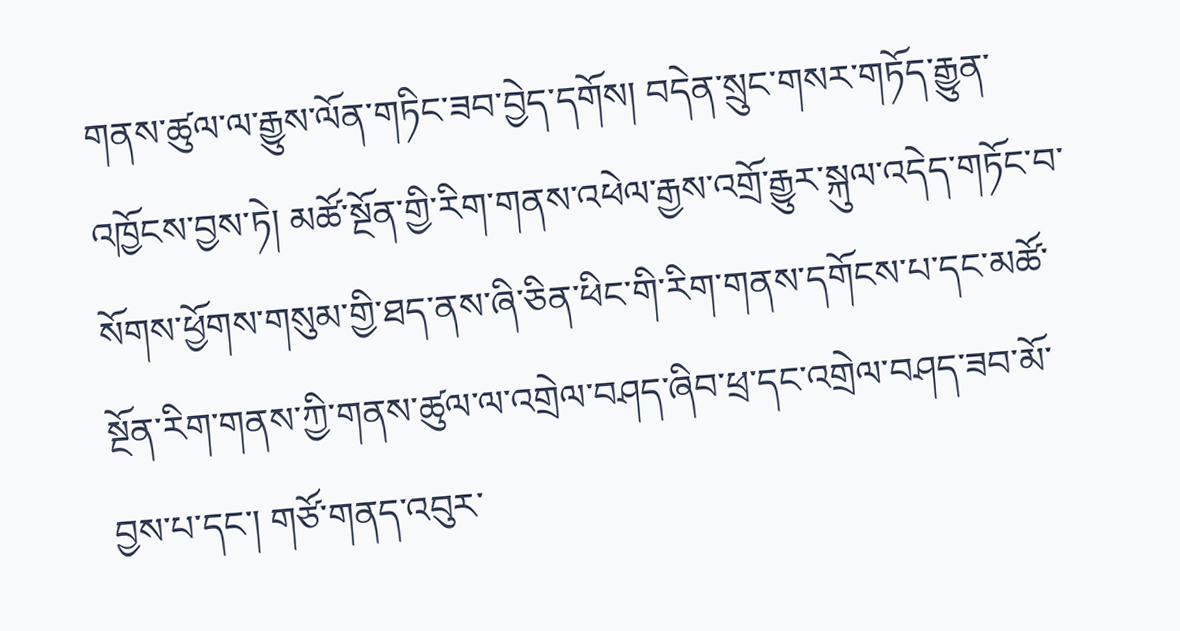གནས་ཚུལ་ལ་རྒྱུས་ལོན་གཏིང་ཟབ་བྱེད་དགོས། བདེན་སྲུང་གསར་གཏོད་རྒྱུན་འཁྱོངས་བྱས་ཏེ། མཚོ་སྔོན་གྱི་རིག་གནས་འཕེལ་རྒྱས་འགྲོ་རྒྱུར་སྐུལ་འདེད་གཏོང་བ་སོགས་ཕྱོགས་གསུམ་གྱི་ཐད་ནས་ཞི་ཅིན་ཕིང་གི་རིག་གནས་དགོངས་པ་དང་མཚོ་སྔོན་རིག་གནས་ཀྱི་གནས་ཚུལ་ལ་འགྲེལ་བཤད་ཞིབ་ཕྲ་དང་འགྲེལ་བཤད་ཟབ་མོ་བྱས་པ་དང་། གཙོ་གནད་འབུར་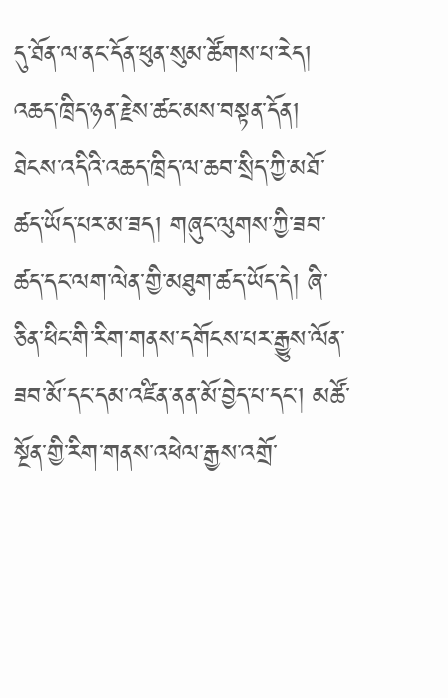དུ་ཐོན་ལ་ནང་དོན་ཕུན་སུམ་ཚོགས་པ་རེད།
འཆད་ཁྲིད་ཉན་རྗེས་ཚང་མས་བསྟན་དོན། ཐེངས་འདིའི་འཆད་ཁྲིད་ལ་ཆབ་སྲིད་ཀྱི་མཐོ་ཚད་ཡོད་པར་མ་ཟད། གཞུང་ལུགས་ཀྱི་ཟབ་ཚད་དང་ལག་ལེན་གྱི་མཐུག་ཚད་ཡོད་དེ། ཞི་ཅིན་ཕིང་གི་རིག་གནས་དགོངས་པར་རྒྱུས་ལོན་ཟབ་མོ་དང་དམ་འཛིན་ནན་མོ་བྱེད་པ་དང་། མཚོ་སྔོན་གྱི་རིག་གནས་འཕེལ་རྒྱས་འགྲོ་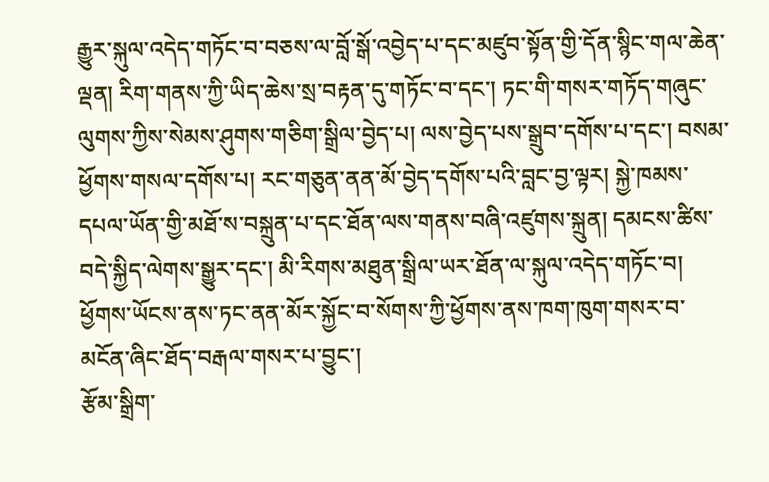རྒྱུར་སྐུལ་འདེད་གཏོང་བ་བཅས་ལ་བློ་སྒོ་འབྱེད་པ་དང་མཛུབ་སྟོན་གྱི་དོན་སྙིང་གལ་ཆེན་ལྡན། རིག་གནས་ཀྱི་ཡིད་ཆེས་སྲ་བརྟན་དུ་གཏོང་བ་དང་། ཏང་གི་གསར་གཏོད་གཞུང་ལུགས་ཀྱིས་སེམས་ཤུགས་གཅིག་སྒྲིལ་བྱེད་པ། ལས་བྱེད་པས་སྒྲུབ་དགོས་པ་དང་། བསམ་ཕྱོགས་གསལ་དགོས་པ། རང་གཅུན་ནན་མོ་བྱེད་དགོས་པའི་བླང་བྱ་ལྟར། སྐྱེ་ཁམས་དཔལ་ཡོན་གྱི་མཐོ་ས་བསྐྲུན་པ་དང་ཐོན་ལས་གནས་བཞི་འཛུགས་སྐྲུན། དམངས་ཚིས་བདེ་སྐྱིད་ལེགས་སྒྱུར་དང་། མི་རིགས་མཐུན་སྒྲིལ་ཡར་ཐོན་ལ་སྐུལ་འདེད་གཏོང་བ། ཕྱོགས་ཡོངས་ནས་ཏང་ནན་མོར་སྐྱོང་བ་སོགས་ཀྱི་ཕྱོགས་ནས་ཁག་ཁུག་གསར་བ་མངོན་ཞིང་ཐོད་བརྒལ་གསར་པ་བྱུང་།
རྩོམ་སྒྲིག་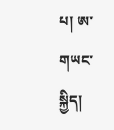པ། ཨ་གཡང་སྐྱིད།